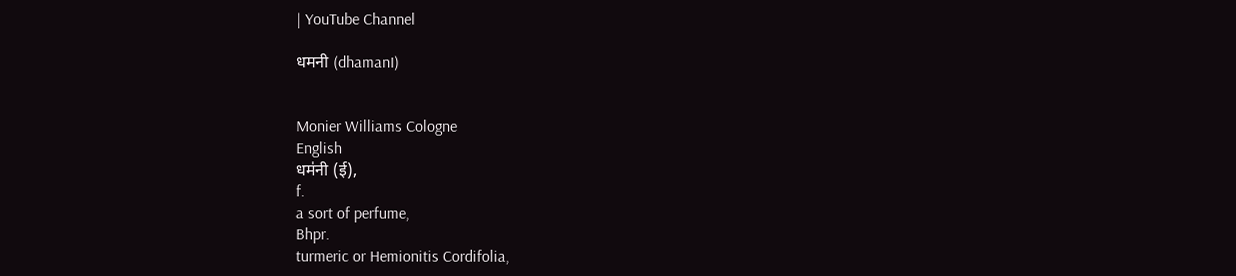| YouTube Channel

धमनी (dhamanI)


Monier Williams Cologne
English
धम॑नी (ई),
f.
a sort of perfume,
Bhpr.
turmeric or Hemionitis Cordifolia,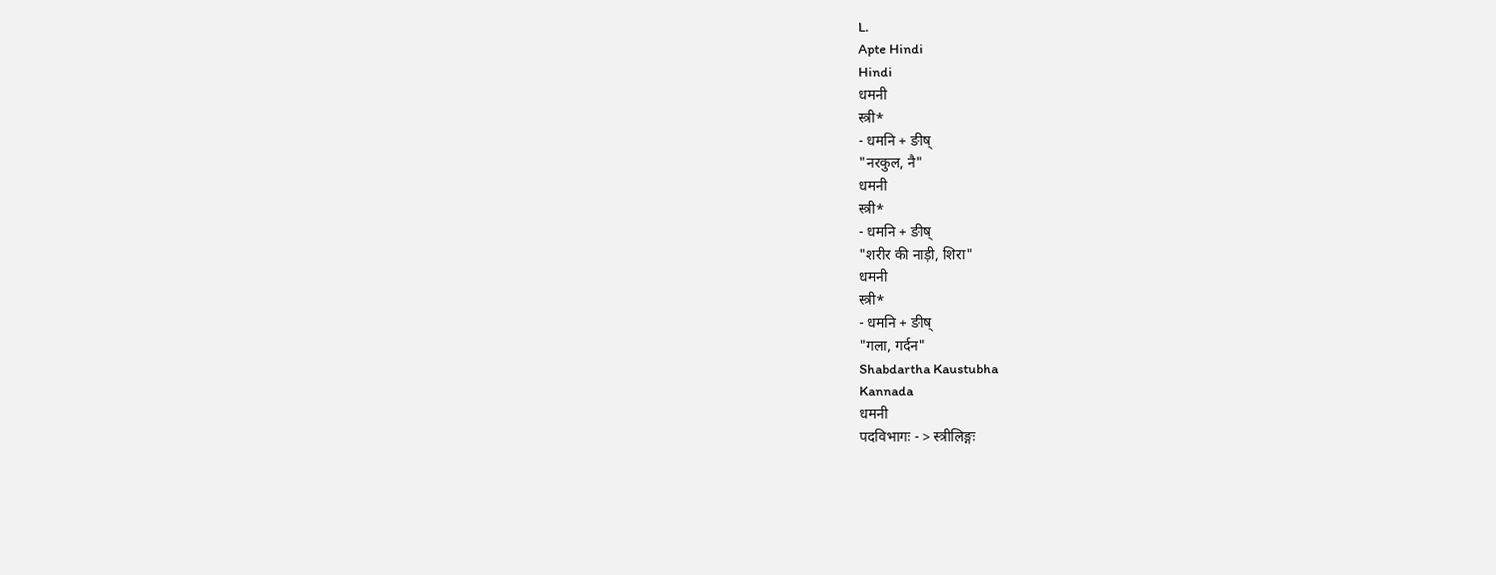L.
Apte Hindi
Hindi
धमनी
स्त्री*
- धमनि + ङीष्
"नरकुल, नै"
धमनी
स्त्री*
- धमनि + ङीष्
"शरीर की नाड़ी, शिरा"
धमनी
स्त्री*
- धमनि + ङीष्
"गला, गर्दन"
Shabdartha Kaustubha
Kannada
धमनी
पदविभागः - > स्त्रीलिङ्गः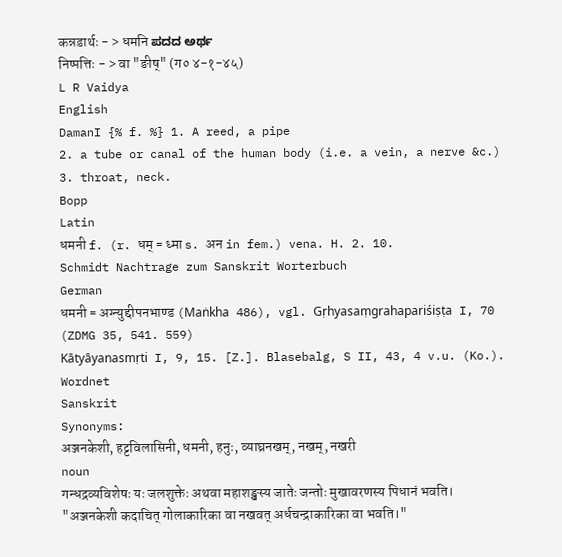कन्नडार्थः - > धमनि ಪದದ ಅರ್ಥ
निष्पत्तिः - > वा "ङीष्" (ग० ४-१-४५)
L R Vaidya
English
DamanI {% f. %} 1. A reed, a pipe
2. a tube or canal of the human body (i.e. a vein, a nerve &c.)
3. throat, neck.
Bopp
Latin
धमनी f. (r. धम् = ध्मा s. अन in fem.) vena. H. 2. 10.
Schmidt Nachtrage zum Sanskrit Worterbuch
German
धमनी = अग्न्युद्दीपनभाण्ड (Maṅkha 486), vgl. Gṛhyasaṃgrahapariśiṣṭa I, 70 (ZDMG 35, 541. 559)
Kātyāyanasmṛti I, 9, 15. [Z.]. Blasebalg, S II, 43, 4 v.u. (Ko.).
Wordnet
Sanskrit
Synonyms:
अञ्जनकेशी, हट्टविलासिनी, धमनी, हनुः, व्याघ्रनखम्, नखम्, नखरी
noun
गन्धद्रव्यविशेषः यः जलशुक्तेः अथवा महाशङ्खस्य जातेः जन्तोः मुखावरणस्य पिधानं भवति।
"अञ्जनकेशी कदाचित् गोलाकारिका वा नखवत् अर्धचन्द्राकारिका वा भवति।"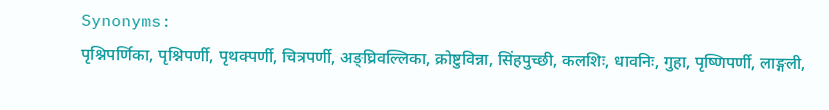Synonyms:
पृश्निपर्णिका, पृश्निपर्णी, पृथक्पर्णी, चित्रपर्णी, अङ्घ्रिवल्लिका, क्रोष्टुविन्ना, सिंहपुच्छी, कलशिः, धावनिः, गुहा, पृष्णिपर्णी, लाङ्गली,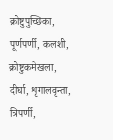क्रोष्टुपुच्छिका, पूर्णपर्णी, कलशी, क्रोष्टुकमेखला, दीर्घा, शृगालवृन्ता, त्रिपर्णी,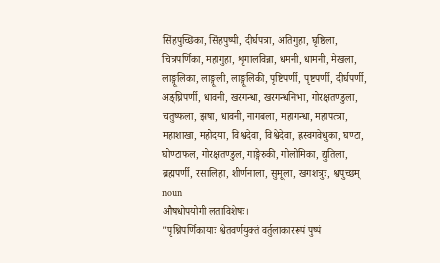सिंहपुच्छिका, सिंहपुष्पी, दीर्घपत्रा, अतिगुहा, घृष्ठिला, चित्रपर्णिका, महागुहा, शृगालविन्ना, धमनी, धामनी, मेखला, लाङ्गूलिका, लाङ्गूली, लाङ्गूलिकी, पृष्टिपर्णी, पृष्टपर्णी, दीर्घपर्णी, अङ्घ्रिपर्णी, धावनी, खरगन्धा, खरगन्धनिभा, गोरक्षतण्डुला, चतुष्फला, झषा, धावनी, नागबला, महागन्धा, महापत्त्रा, महाशाखा, महोदया, विश्वदेवा, विश्वेदेवा, ह्रस्वगवेधुका, घण्टा, घोण्टाफल, गोरक्षतण्डुल, गाङ्गेरुकी, गोलोमिका, द्युतिला, ब्रह्मपर्णी, रसालिहा, शीर्णनाला, सुमूला, खगशत्रुः, श्वपुच्छम्
noun
औषधोपयोगी लताविशेषः।
"पृश्निपर्णिकायाः श्वेतवर्णयुक्तं वर्तुलाकाररूपं पुष्पं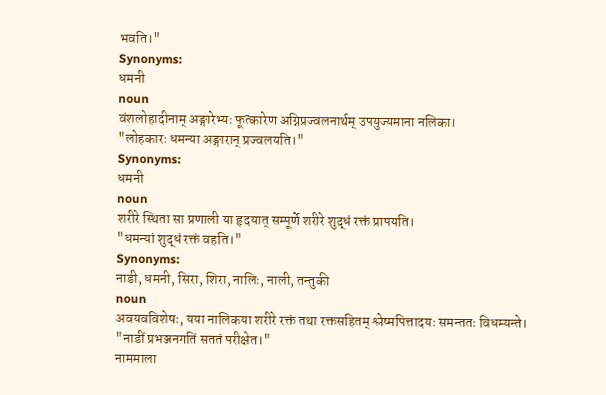भवति।"
Synonyms:
धमनी
noun
वंशलोहादीनाम् अङ्गारेभ्यः फूत्कारेण अग्निप्रज्वलनार्थम् उपयुज्यमाना नलिका।
"लोहकारः धमन्या अङ्गारान् प्रज्वलयति।"
Synonyms:
धमनी
noun
शरीरे स्थिता सा प्रणाली या हृदयात् सम्पूर्णे शरीरे शुद्धं रक्तं प्रापयति।
"धमन्यां शुद्धं रक्तं वहति।"
Synonyms:
नाडी, धमनी, सिरा, शिरा, नालिः, नाली, तन्तुकी
noun
अवयवविशेषः, यया नालिकया शरीरे रक्तं तथा रक्तसहितम् श्लेष्मपित्तादयः समन्ततः विधम्यन्ते।
"नाडीं प्रभञ्जनगतिं सततं परीक्षेत।"
नाममाला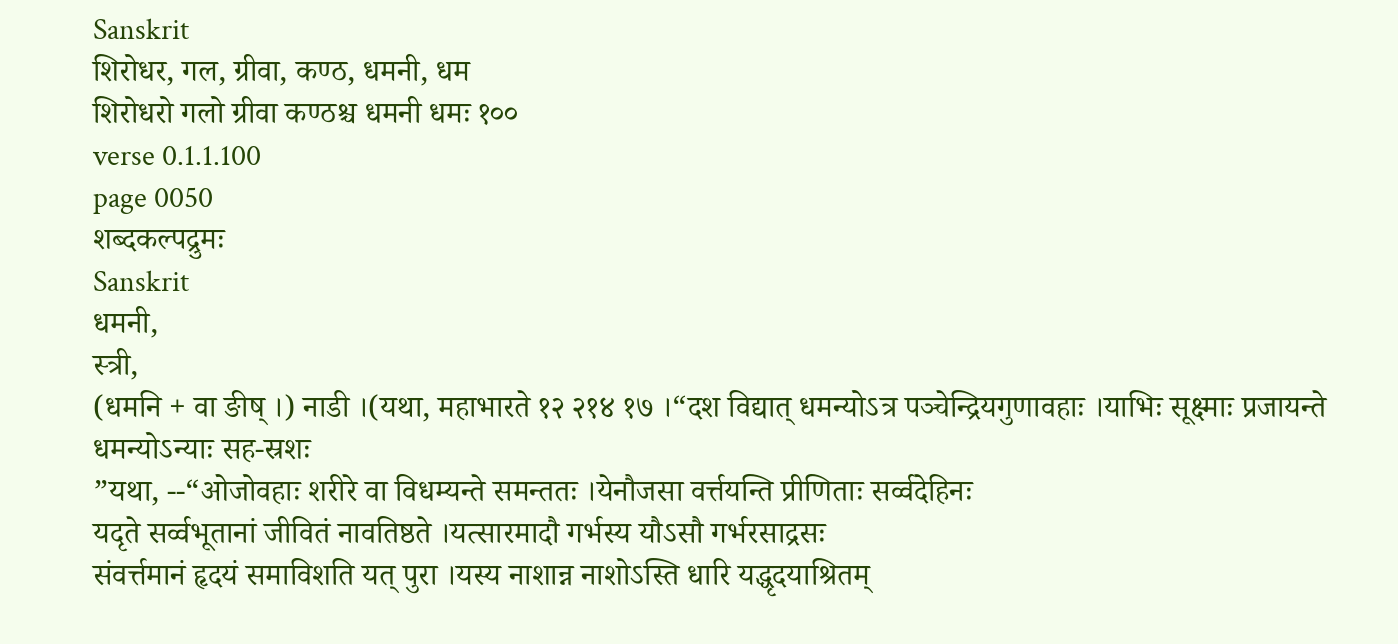Sanskrit
शिरोधर, गल, ग्रीवा, कण्ठ, धमनी, धम
शिरोधरो गलो ग्रीवा कण्ठश्च धमनी धमः १००
verse 0.1.1.100
page 0050
शब्दकल्पद्रुमः
Sanskrit
धमनी,
स्त्री,
(धमनि + वा ङीष् ।) नाडी ।(यथा, महाभारते १२ २१४ १७ ।“दश विद्यात् धमन्योऽत्र पञ्चेन्द्रियगुणावहाः ।याभिः सूक्ष्माः प्रजायन्ते धमन्योऽन्याः सह-स्रशः
”यथा, --“ओजोवहाः शरीरे वा विधम्यन्ते समन्ततः ।येनौजसा वर्त्तयन्ति प्रीणिताः सर्व्वदेहिनः
यदृते सर्व्वभूतानां जीवितं नावतिष्ठते ।यत्सारमादौ गर्भस्य यौऽसौ गर्भरसाद्रसः
संवर्त्तमानं हृदयं समाविशति यत् पुरा ।यस्य नाशान्न नाशोऽस्ति धारि यद्धृदयाश्रितम्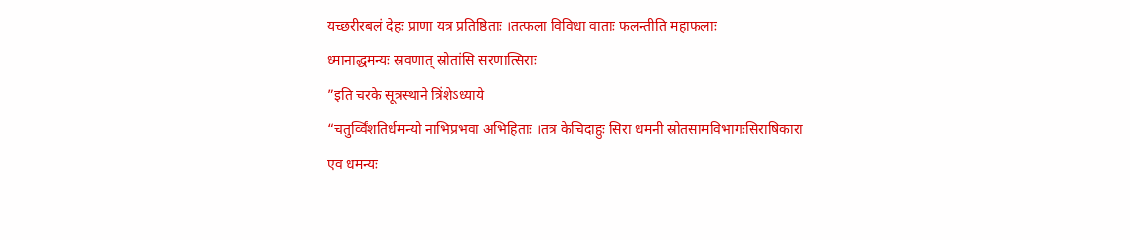यच्छरीरबलं देहः प्राणा यत्र प्रतिष्ठिताः ।तत्फला विविधा वाताः फलन्तीति महाफलाः
ध्मानाद्धमन्यः स्रवणात् स्रोतांसि सरणात्सिराः
”इति चरके सूत्रस्थाने त्रिंशेऽध्याये
“चतुर्व्विंशतिर्धमन्यो नाभिप्रभवा अभिहिताः ।तत्र केचिदाहुः सिरा धमनी स्रोतसामविभागःसिराषिकारा एव धमन्यः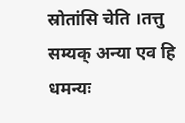स्रोतांसि चेति ।तत्तु सम्यक् अन्या एव हि धमन्यः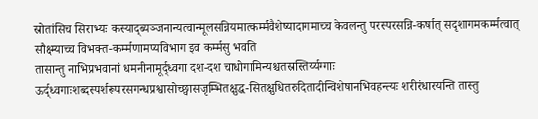स्रोतांसिच सिराभ्यः कस्याद्ब्यञ्जनान्यत्वान्मूलसन्नियमात्कर्म्मवैशेष्यादागमाच्च केवलन्तु परस्परसन्नि-कर्षात् सदृशागमकर्म्मत्वात् सौक्ष्म्याच्च विभक्त-कर्म्मणामप्यविभाग इव कर्म्मसु भवति
तासान्तु नाभिप्रभवानां धमनीनामूर्द्ध्वगा दश-दश चाधोगामिन्यश्चतस्रस्तिर्य्यग्गाः ऊर्द्ध्वगाःशब्दस्पर्शरूपरसगन्धप्रश्वासोच्छ्वासजृम्भितक्षुद्ध-सितक्षुधितरुदितादीन्विशेषानभिवहन्त्यः शरीरंधारयन्ति तास्तु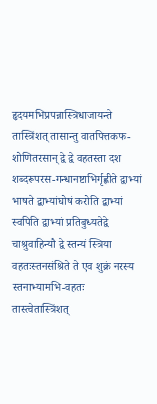हृदयमभिप्रपन्नास्त्रिधाजायन्ते तास्त्रिंशत् तासान्तु वातपित्तकफ-शोणितरसान् द्वे द्वे वहतस्ता दश शब्दरूपरस-गन्धानष्टाभिर्गृह्णीते द्वाभ्यां भाषते द्बाभ्यांघोषं करोति द्बाभ्यां स्वपिति द्वाभ्यां प्रतिबुध्यतेद्वे चाश्रुवाहिन्यौ द्वे स्तन्यं स्त्रिया वहतःस्तनसंश्रिते ते एव शुक्रं नरस्य स्तनाभ्यामभि-वहतः तास्त्वेतास्त्रिंशत्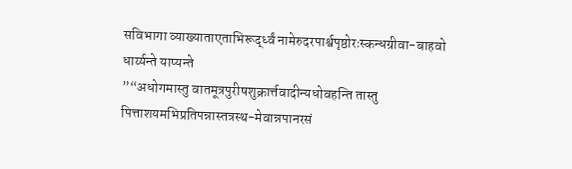सविभागा व्याख्याताएताभिरूर्द्ध्वं नामेरुदरपार्श्वपृष्ठोरःस्कन्धग्रीवा-बाहवो धार्य्यन्ते याप्यन्ते
”“अधोगमास्तु वातमूत्रपुरीषशुक्रार्त्तवादीन्यधोवहन्ति तास्तु पित्ताशयमभिप्रतिपन्नास्तत्रस्थ-मेवान्नपानरसं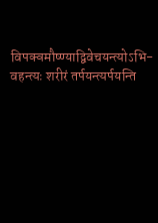विपक्वमौष्ण्याद्विवेचयन्त्योऽभि-वहन्त्यः शरीरं तर्पयन्त्यर्पयन्ति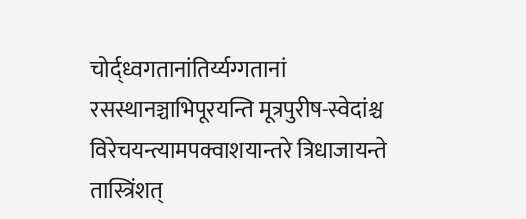चोर्द्ध्वगतानांतिर्य्यग्गतानां रसस्थानञ्चाभिपूरयन्ति मूत्रपुरीष-स्वेदांश्च विरेचयन्त्यामपक्वाशयान्तरे त्रिधाजायन्ते तास्त्रिंशत्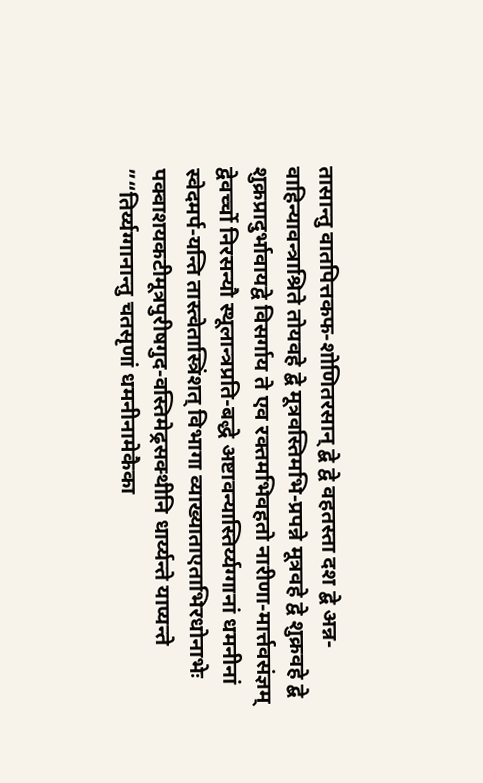तासान्तु वातपित्तकफ-शोणितरसान् द्बे द्वे वहतस्ता दश द्बे अन्न-वाहिन्यावन्त्राश्रिते तोयवहे द्बे मूत्रवस्तिमभि-प्रपन्ने मूत्रवहे द्वे शुक्रवहे द्बे शुक्रप्रादुर्भावायद्वे विसर्गाय ते एव रक्तमभिवहतो नारीणा-मार्त्तवसंज्ञम् द्वेवर्च्चो निरसन्यौ स्थूलान्त्रप्रति-बद्धे अष्टावन्यास्तिर्य्यग्गानां धमनीनां स्वेदमर्प-यन्ति तास्त्वेतास्त्रिंशत् विभागा व्याख्याताएताभिरधोनाभेः पक्वाशयकटीमूत्रपुरीषगुद-वस्तिमेढ्रसक्थीनि धार्य्यन्ते याप्यन्ते
”“तिर्य्यग्गानान्तु चतसृणां धमनीनामेकैका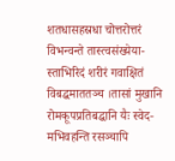शतधासहस्रधा चोत्तरोत्तरं विभन्वन्ते तास्त्वसंख्येया-स्ताभिरिदं शरीरं गवाक्षितं विबद्धमाततञ्च ।तासां मुखानि रोमकूपप्रतिबद्धानि यैः स्वेद-मभिवहन्ति रसञ्चापि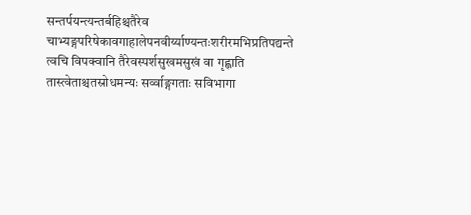सन्तर्पयन्त्यन्तर्बहिश्चतैरेव चाभ्यङ्गपरिषेकावगाहालेपनवीर्य्याण्यन्तःशरीरमभिप्रतिपद्यन्ते त्वचि विपक्वानि तैरेवस्पर्शसुखमसुखं वा गृह्णाति तास्त्वेताश्चतस्रोधमन्यः सर्व्वाङ्गगताः सविभागा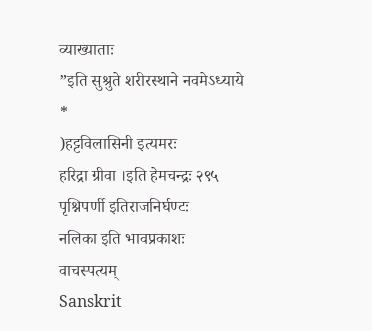व्याख्याताः
”इति सुश्रुते शरीरस्थाने नवमेऽध्याये
*
)हट्टविलासिनी इत्यमरः
हरिद्रा ग्रीवा ।इति हेमचन्द्रः २९५
पृश्निपर्णी इतिराजनिर्घण्टः
नलिका इति भावप्रकाशः
वाचस्पत्यम्
Sanskrit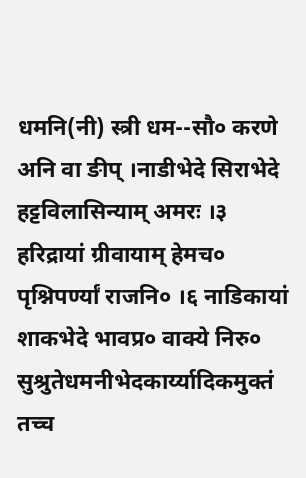धमनि(नी) स्त्री धम--सौ० करणे अनि वा ङीप् ।नाडीभेदे सिराभेदे हट्टविलासिन्याम् अमरः ।३ हरिद्रायां ग्रीवायाम् हेमच० पृश्निपर्ण्यां राजनि० ।६ नाडिकायां शाकभेदे भावप्र० वाक्ये निरु० सुश्रुतेधमनीभेदकार्य्यादिकमुक्तं तच्च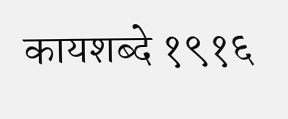कायशब्दे १९१६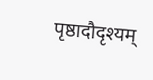पृष्ठादौदृश्यम्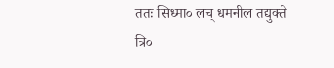ततः सिध्मा० लच् धमनील तद्युक्ते
त्रि०